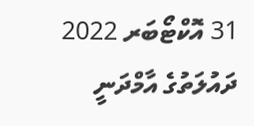31 އޮކްޓޯބަރ 2022
ދައުލަތުގެ އާމްދަނީ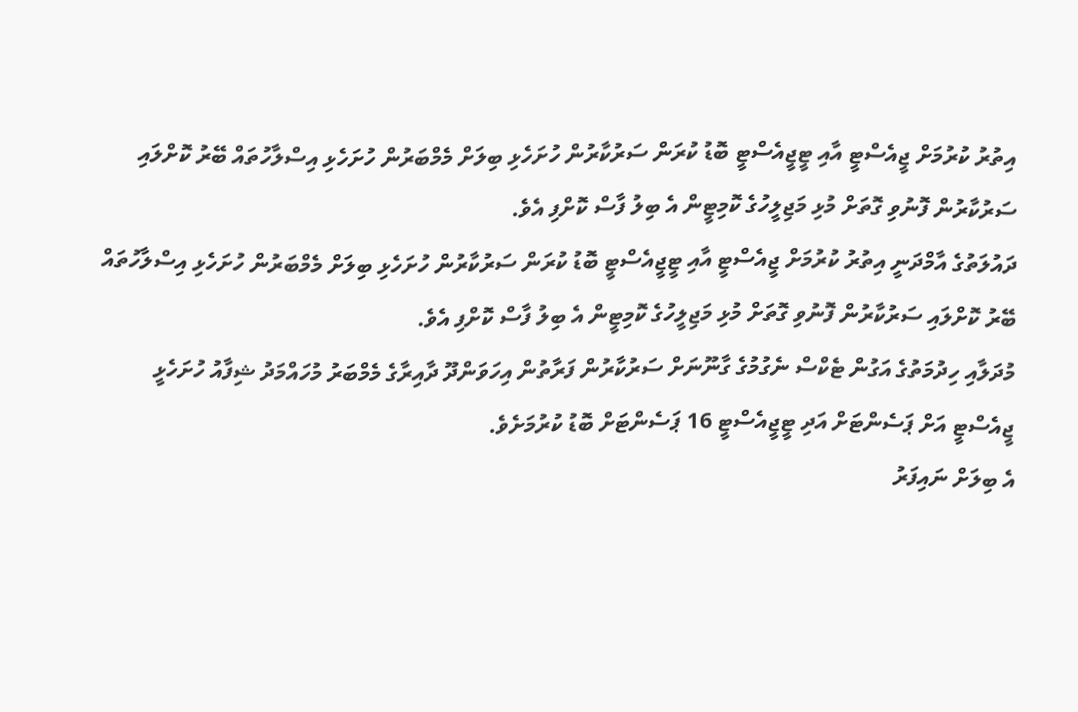އިތުރު ކުރުމަށް ޖީއެސްޓީ އާއި ޓީޖީއެސްޓީ ބޮޑު ކުރަން ސަރުކާރުން ހުށަހެޅި ބިލަށް މެމްބަރުން ހުށަހެޅި އިސްލާހުތައް ބޭރު ކޮށްލައި ސަރުކާރުން ފޮނުވި ގޮތަށް މުޅި މަޖިލީހުގެ ކޮމިޓީން އެ ބިލު ފާސް ކޮށްފި އެވެ.
ދައުލަތުގެ އާމްދަނީ އިތުރު ކުރުމަށް ޖީއެސްޓީ އާއި ޓީޖީއެސްޓީ ބޮޑު ކުރަން ސަރުކާރުން ހުށަހެޅި ބިލަށް މެމްބަރުން ހުށަހެޅި އިސްލާހުތައް ބޭރު ކޮށްލައި ސަރުކާރުން ފޮނުވި ގޮތަށް މުޅި މަޖިލީހުގެ ކޮމިޓީން އެ ބިލު ފާސް ކޮށްފި އެވެ.
މުދަލާއި ހިދުމަތުގެ އަގުން ޓެކްސް ނެގުމުގެ ގާނޫނަށް ސަރުކާރުން ފަރާތުން އިހަވަންދޫ ދާއިރާގެ މެމްބަރު މުހައްމަދު ޝިފާއު ހުށަހެޅީ ޖީއެސްޓީ އަށް ޕަސެންޓަށް އަދި ޓީޖީއެސްޓީ 16 ޕަސެންޓަށް ބޮޑު ކުރުމަށެވެ.
އެ ބިލަށް ނައިފަރު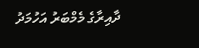ދާއިރާގެ މެމްބަރު އަހުމަދު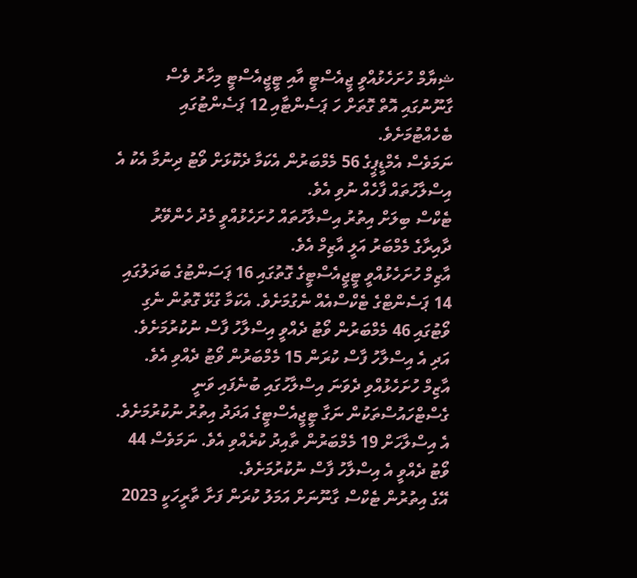ޝިޔާމް ހުށަހެޅުއްވީ ޖީއެސްޓީ އާއި ޓީޖީއެސްޓީ މިހާރު ވެސް ގާނޫނުގައި އޮތް ގޮތަށް ހަ ޕަސެންޓާއި 12 ޕަސެންޓުގައި ބެހެއްޓުމަށެވެ.
ނަމަވެސް އެމްޑީޕީގެ 56 މެމްބަރުން އެކަމާ ދެކޮޅަށް ވޯޓު ދިނުމާ އެކު އެ އިސްލާހުތައް ފާހެއް ނުވި އެވެ.
ޓެކްސް ބިލަށް އިތުރު އިސްލާހުތައް ހުށަހެޅުއްވީ މެދު ހެންވޭރު ދާއިރާގެ މެމްބަރު އަލީ އާޒިމް އެވެ.
އާޒިމް ހުށަހެޅުއްވީ ޓީޖީއެސްޓީގެ ގޮތުގައި 16 ޕަސަންޓުގެ ބަދަލުގައި 14 ޕަސެންޓްގެ ޓެކްސްއެއް ނެގުމަށެވެ. އެކަމާ ގުޅޭ ގޮތުން ނެގި ވޯޓުގައި 46 މެމްބަރުން ވޯޓު ދެއްވީ އިސްލާހު ފާސް ނުކުރުމަށެވެ. އަދި އެ އިސްލާހު ފާސް ކުރަން 15 މެމްބަރުން ވޯޓު ދެއްވި އެވެ.
އާޒިމް ހުށަހެޅުއްވި ދެވަނަ އިސްލާހުގައި ބުނެފައި ވަނީ ގެސްޓްހައުސްތަކުން ނަގާ ޓީޖީއެސްޓީގެ އަދަދު އިތުރު ނުކުރުމަށެވެ. އެ އިސްލާހަށް 19 މެމްބަރުން ތާއިދު ކުރެއްވި އެވެ. ނަމަވެސް 44 ވޯޓު ދެއްވީ އެ އިސްލާހު ފާސް ނުކުރުމަށެވެ.
އޭގެ އިތުރުން ޓެކްސް ގާނޫނަށް އަމަލު ކުރަން ފަށާ ތާރީހަކީ 2023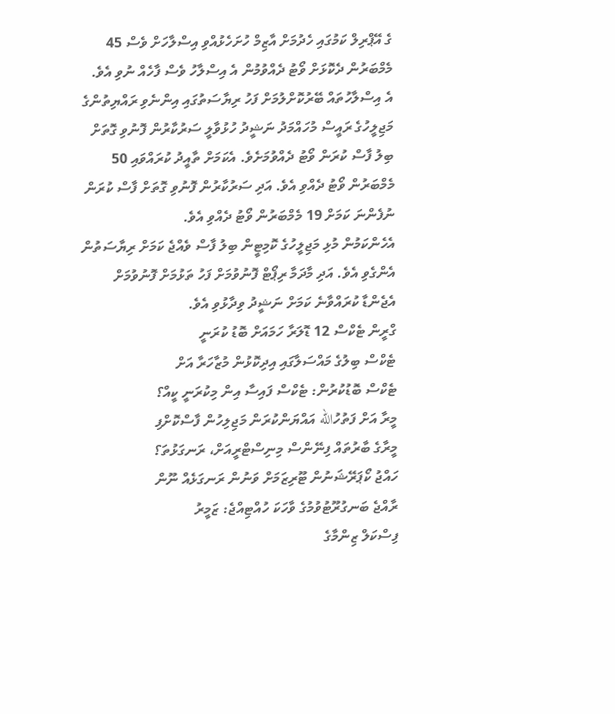ގެ އޭޕްރިލް ކަމުގައި ހެދުމަށް އާޒިމް ހުށަހެޅުއްވި އިސްލާހަށް ވެސް 45 މެމްބަރުން ދެކޮޅަށް ވޯޓު ދެއްވުމުން އެ އިސްލާހު ވެސް ފާހެއް ނުވި އެވެ.
އެ އިސްލާހުތައް ބޭރުކޮށްލުމަށް ފަހު ރިޔާސަތުގައި އިންނެވި ރައްޔިތުންގެ މަޖިލީހުގެ ރައީސް މުހައްމަދު ނަޝީދު ހުޅުވާލީ ސަރުކާރުން ފޮނުވި ގޮތަށް ބިލު ފާސް ކުރަން ވޯޓު ދެއްވުމަށެވެ. އެކަމަށް ތާއީދު ކުރައްވައި 50 މެމްބަރުން ވޯޓު ދެއްވި އެވެ. އަދި ސަރުކާރުން ފޮނުވި ގޮތަށް ފާސް ކުރަން ނުފެންނަ ކަމަށް 19 މެމްބަރުން ވޯޓު ދެއްވި އެވެ.
އެހެންކަމުން މުޅި މަޖިލީހުގެ ކޮމިޓީން ބިލު ފާސް ވެއްޖެ ކަމަށް ރިޔާސަތުން އެންގެވި އެވެ. އަދި މާދަމާ ރިޕޯޓް ފޮނުވުމަށް ފަހު ތަޅުމަށް ފޮނުވުމަށް އެޖެންޑާ ކުރައްވާނެ ކަމަށް ނަޝީދު ވިދާޅުވި އެވެ.
ގްރީން ޓެކްސް 12 ޑޮލަރާ ހަމައަށް ބޮޑު ކުރަނީ
ޓެކްސް ބިލުގެ މައްސަލާގައި އިދިކޮޅުން މުޒާހަރާ އަށް
ޓެކްސް ބޮޑުކުރުން: ޓެކްސް ފައިސާ އިން މިކުރަނީ ކީއް؟
މީރާ އަށް ފަތުހުالله އައްޔަންކުރަން މަޖިލިހުން ފާސްކޮށްފި
މީރާގެ ބާރުތައް ފިނޭންސް މިނިސްޓްރީއަށް، ރަނގަޅުތަ؟
ހައްޖު ކޯޕަރޭޝަނުން ޓޫރިޒަމަށް ވަނުން ރަނގަޅެއް ނޫން
ރާއްޖެ ބަނގުރޫޓުވުމުގެ ވާހަކަ ހުއްޓިއްޖެ: ޒަމީރު
ފިސްކަލް ޒިންމާގެ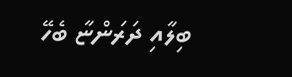ބިލާއި ދަރަންޏާ ބެހޭ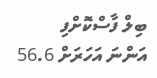ބިލް ފާސްކޮށްފި
އަންނަ އަހަރަށް 56.6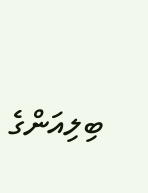ބިލިއަންގެ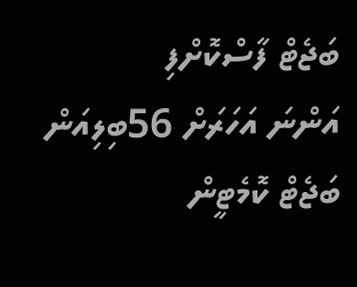ބަޖެޓް ފާސްކޮށްފި
އަންނަ އަހަރަށް 56ބިލިއަން ބަޖެޓް ކޮމެޓީން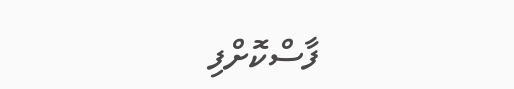ފާސްކޮށްފި